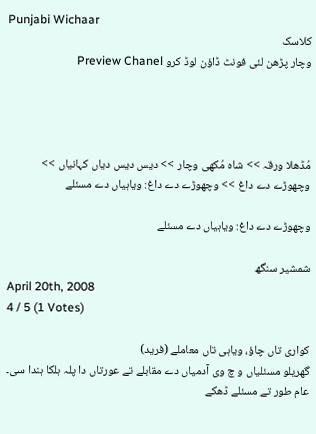Punjabi Wichaar
کلاسک
وچار پڑھن لئی فونٹ ڈاؤن لوڈ کرو Preview Chanel




مُڈھلا ورقہ >> شاہ مُکھی وچار >> دیس دیس دیاں کہانیاں >> وچھوڑے دے داغ >> وچھوڑے دے داغ: ویاہیاں دے مسئلے

وچھوڑے دے داغ: ویاہیاں دے مسئلے

شمشیر سنگھ
April 20th, 2008
4 / 5 (1 Votes)

کواری تاں چاؤ، ویاہی تاں معاملے (فرید)
گھریلو مسئلیاں و چ وی آدمیاں دے مقابلے تے عورتاں دا پلہ ہلکا ہندا سی۔ عام طور تے مسئلے ڈھکے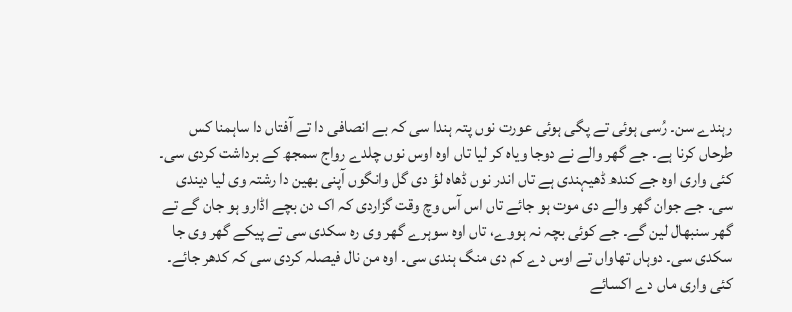رہندے سن۔ رُسی ہوئی تے پگی ہوئی عورت نوں پتہ ہندا سی کہ بے انصافی دا تے آفتاں دا ساہمنا کس طرحاں کرنا ہے۔ جے گھر والے نے دوجا ویاہ کر لیا تاں اوہ اوس نوں چلدے رواج سمجھ کے برداشت کردی سی۔ کئی واری اوہ جے کندھ ڈھیہندی ہے تاں اندر نوں ڈھاہ لؤ دی گل وانگوں آپنی بھین دا رشتہ وی لیا دیندی سی۔ جے جوان گھر والے دی موت ہو جائے تاں اس آس وچ وقت گزاردی کہ اک دن بچے اڈارو ہو جان گے تے گھر سنبھال لین گے۔ جے کوئی بچہ نہ ہووے، تاں اوہ سوہرے گھر وی رہ سکدی سی تے پیکے گھر وی جا سکدی سی۔ دوہاں تھاواں تے اوس دے کم دی منگ ہندی سی۔ اوہ من نال فیصلہ کردی سی کہ کدھر جائے۔
کئی واری ماں دے اکسائے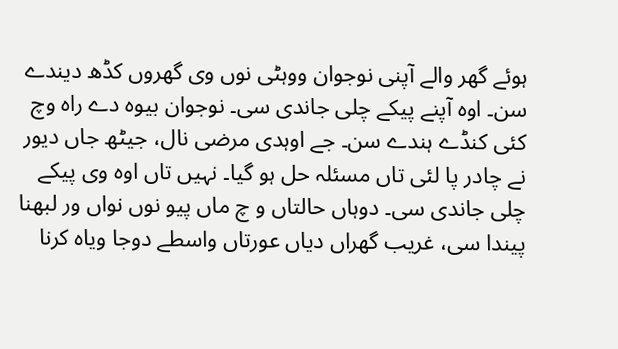ہوئے گھر والے آپنی نوجوان ووہٹی نوں وی گھروں کڈھ دیندے سن۔ اوہ آپنے پیکے چلی جاندی سی۔ نوجوان بیوہ دے راہ وچ کئی کنڈے ہندے سن۔ جے اوہدی مرضی نال، جیٹھ جاں دیور نے چادر پا لئی تاں مسئلہ حل ہو گیا۔ نہیں تاں اوہ وی پیکے چلی جاندی سی۔ دوہاں حالتاں و چ ماں پیو نوں نواں ور لبھنا پیندا سی، غریب گھراں دیاں عورتاں واسطے دوجا ویاہ کرنا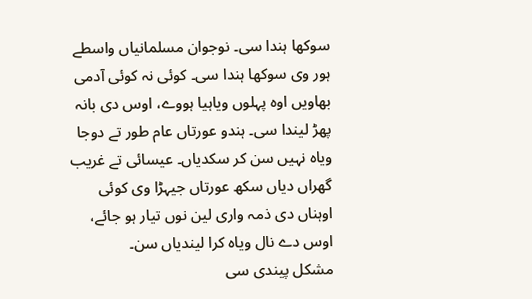سوکھا ہندا سی۔ نوجوان مسلمانیاں واسطے ہور وی سوکھا ہندا سی۔ کوئی نہ کوئی آدمی بھاویں اوہ پہلوں ویاہیا ہووے، اوس دی بانہ پھڑ لیندا سی۔ ہندو عورتاں عام طور تے دوجا ویاہ نہیں سن کر سکدیاں۔ عیسائی تے غریب گھراں دیاں سکھ عورتاں جیہڑا وی کوئی اوہناں دی ذمہ واری لین نوں تیار ہو جائے، اوس دے نال ویاہ کرا لیندیاں سن۔
مشکل پیندی سی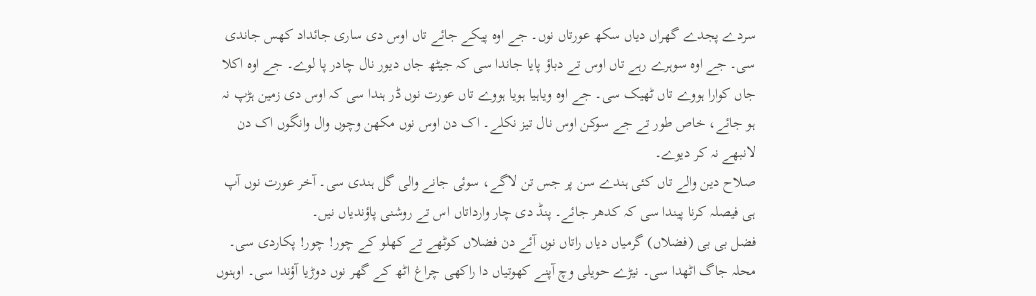سردے پجدے گھراں دیاں سکھ عورتاں نوں۔ جے اوہ پیکے جائے تاں اوس دی ساری جائداد کھس جاندی سی۔ جے اوہ سوہرے رہے تاں اوس تے دباؤ پایا جاندا سی کہ جیٹھ جاں دیور نال چادر پا لوے۔ جے اوہ اکلا جاں کوارا ہووے تاں ٹھیک سی۔ جے اوہ ویاہیا ہویا ہووے تاں عورت نوں ڈر ہندا سی کہ اوس دی زمین ہڑپ نہ ہو جائے، خاص طور تے جے سوکن اوس نال تیز نکلے۔ اک دن اوس نوں مکھن وچوں وال وانگوں اک دن لانبھے نہ کر دیوے۔
صلاح دین والے تاں کئی ہندے سن پر جس تن لاگے، سوئی جانے والی گل ہندی سی۔ آخر عورت نوں آپ ہی فیصلہ کرنا پیندا سی کہ کدھر جائے۔ پنڈ دی چار وارداتاں اس تے روشنی پاؤندیاں نیں۔
فضل بی بی (فضلاں) گرمیاں دیاں راتاں نوں آئے دن فضلاں کوٹھے تے کھلو کے چور! چور! پکاردی سی۔ محلہ جاگ اٹھدا سی۔ نیڑے حویلی وچ آپنے کھوتیاں دا راکھی چراغ اٹھ کے گھر نوں دوڑیا آؤندا سی۔ اوہنوں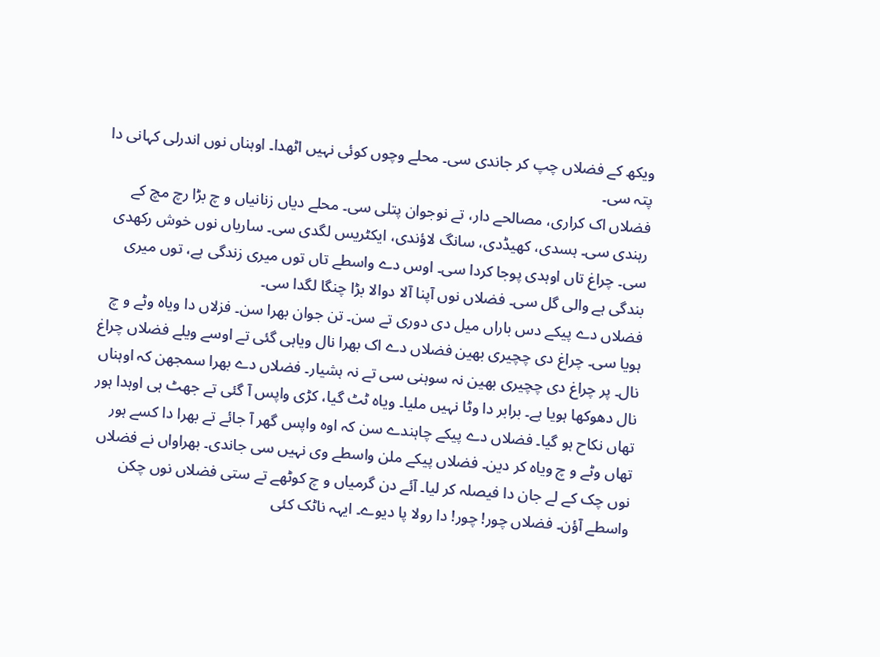ویکھ کے فضلاں چپ کر جاندی سی۔ محلے وچوں کوئی نہیں اٹھدا۔ اوہناں نوں اندرلی کہانی دا پتہ سی۔
فضلاں اک کراری، مصالحے دار، تے نوجوان پتلی سی۔ محلے دیاں زنانیاں و چ بڑا رچ مچ کے رہندی سی۔ ہسدی، کھیڈدی، سانگ لاؤندی، ایکٹریس لگدی سی۔ ساریاں نوں خوش رکھدی سی۔ چراغ تاں اوہدی پوجا کردا سی۔ اوس دے واسطے تاں توں میری زندگی ہے، توں میری بندگی ہے والی گل سی۔ فضلاں نوں آپنا آلا دوالا بڑا چنگا لگدا سی۔
فضلاں دے پیکے دس باراں میل دی دوری تے سن۔ تن جوان بھرا سن۔ فزلاں دا ویاہ وٹے و چ ہویا سی۔ چراغ دی چچیری بھین فضلاں دے اک بھرا نال ویاہی گئی تے اوسے ویلے فضلاں چراغ نال۔ پر چراغ دی چچیری بھین نہ سوہنی سی تے نہ ہشیار۔ فضلاں دے بھرا سمجھن کہ اوہناں نال دھوکھا ہویا ہے۔ برابر دا وٹا نہیں ملیا۔ ویاہ ٹٹ گیا، کڑی واپس آ گئی تے جھٹ ہی اوہدا ہور تھاں نکاح ہو گیا۔ فضلاں دے پیکے چاہندے سن کہ اوہ واپس گھر آ جائے تے بھرا دا کسے ہور تھاں وٹے و چ ویاہ کر دین۔ فضلاں پیکے ملن واسطے وی نہیں سی جاندی۔ بھراواں نے فضلاں نوں چک کے لے جان دا فیصلہ کر لیا۔ آئے دن گرمیاں و چ کوٹھے تے ستی فضلاں نوں چکن واسطے آؤن۔ فضلاں چور! چور! دا رولا پا دیوے۔ ایہہ ناٹک کئی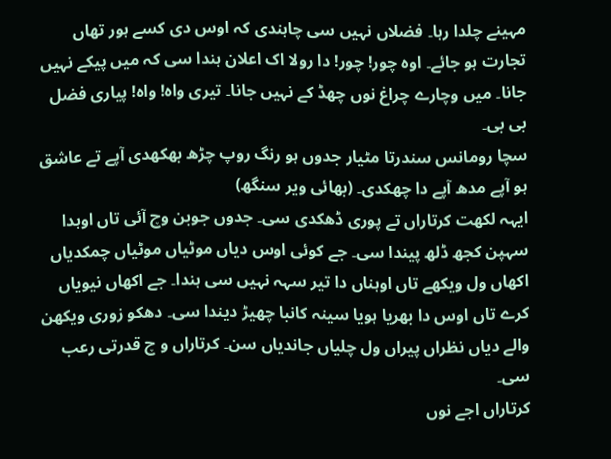مہینے چلدا رہا۔ فضلاں نہیں سی چاہندی کہ اوس دی کسے ہور تھاں تجارت ہو جائے۔ اوہ چور! چور! دا رولا اک اعلان ہندا سی کہ میں پیکے نہیں جانا۔ میں وچارے چراغ نوں چھڈ کے نہیں جانا۔ تیری واہ! واہ! پیاری فضل بی بی۔
سچا رومانس سندرتا مٹیار جدوں ہو رنگ روپ چڑھ بھکھدی آپے تے عاشق ہو آپے مدھ آپے دا چھکدی۔ (بھائی ویر سنگھ)
ایہہ لکھت کرتاراں تے پوری ڈھکدی سی۔ جدوں جوبن وچ آئی تاں اوہدا سہپن کجھ ڈلھ پیندا سی۔ جے کوئی اوس دیاں موٹیاں موٹیاں چمکدیاں اکھاں ول ویکھے تاں اوہناں دا تیر سہہ نہیں سی ہندا۔ جے اکھاں نیویاں کرے تاں اوس دا بھریا ہویا سینہ کانبا چھیڑ دیندا سی۔ دھکو زوری ویکھن والے دیاں نظراں پیراں ول چلیاں جاندیاں سن۔ کرتاراں و چ قدرتی رعب سی۔
کرتاراں اجے نوں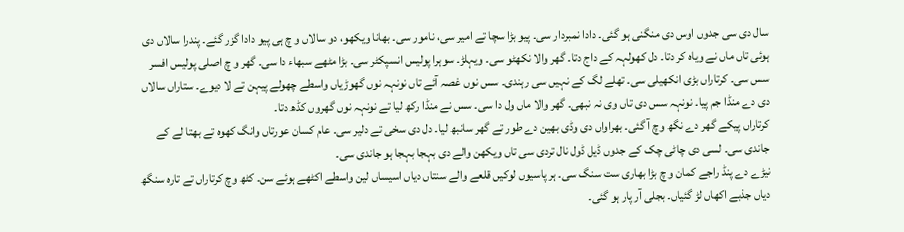سال دی سی جدوں اوس دی منگنی ہو گئی۔ دادا نمبردار سی۔ پیو بڑا سچا تے امیر سی، نامور سی۔ بھانا ویکھو، دو سالاں و چ ہی پیو دادا گزر گئے۔ پندرا سالاں دی ہوئی تاں ماں نے ویاہ کر دتا۔ دل کھولہہ کے داج دتا۔ گھر والا نکھٹو سی۔ ویہلڑ۔ سوہرا پولیس انسپکٹر سی۔ بڑا مٹھے سبھاء دا سی۔ گھر و چ اصلی پولیس افسر سس سی۔ کرتاراں بڑی انکھیلی سی۔ تھلے لگ کے نہیں سی رہندی۔ سس نوں غصہ آئے تاں نونہہ نوں گھوڑیاں واسطے چھولے پیہن تے لا دیوے۔ ستاراں سالاں دی دے منڈا جم پیا۔ نونہہ سس دی تاں وی نہ نبھی۔ گھر والا ماں ول دا سی۔ سس نے منڈا رکھ لیا تے نونہہ نوں گھروں کڈھ دتا۔
کرتاراں پیکے گھر دے نگھ وچ آ گئی۔ بھراواں دی وڈی بھین دے طور تے گھر سانبھ لیا۔ دل دی سخی تے دلیر سی۔ عام کسان عورتاں وانگ کھوہ تے بھتا لے کے جاندی سی۔ لسی دی چاٹی چک کے جدوں ڈیل ڈول نال تردی سی تاں ویکھن والے دی بہجا بہجا ہو جاندی سی۔
نیڑے دے پنڈ راجے کمان و چ بڑا بھاری ست سنگ سی۔ ہر پاسیوں لوکیں قلعے والے سنتاں دیاں اسیساں لین واسطے اکٹھے ہوئے سن۔ کٹھ وچ کرتاراں تے تارہ سنگھ دیاں جذبے اکھاں لڑ گئیاں۔ بجلی آر پار ہو گئی۔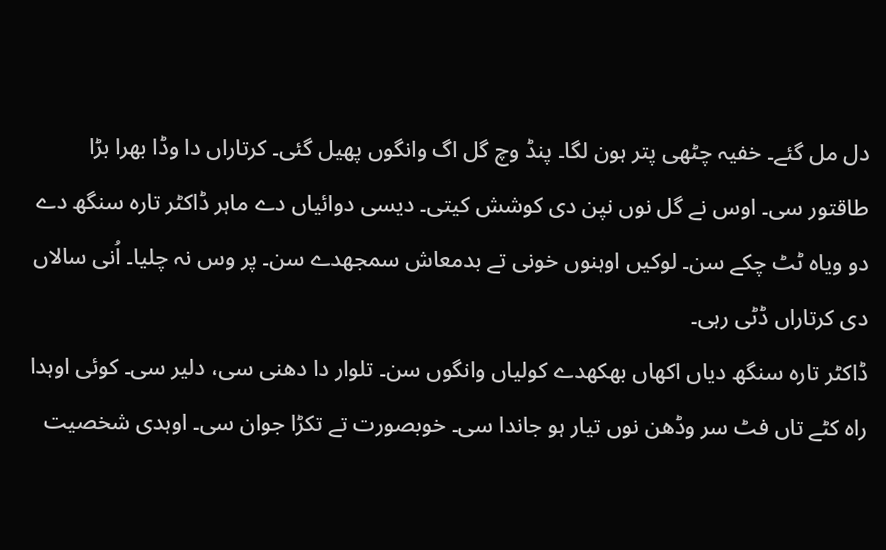دل مل گئے۔ خفیہ چٹھی پتر ہون لگا۔ پنڈ وچ گل اگ وانگوں پھیل گئی۔ کرتاراں دا وڈا بھرا بڑا طاقتور سی۔ اوس نے گل نوں نپن دی کوشش کیتی۔ دیسی دوائیاں دے ماہر ڈاکٹر تارہ سنگھ دے دو ویاہ ٹٹ چکے سن۔ لوکیں اوہنوں خونی تے بدمعاش سمجھدے سن۔ پر وس نہ چلیا۔ اُنی سالاں دی کرتاراں ڈٹی رہی۔
ڈاکٹر تارہ سنگھ دیاں اکھاں بھکھدے کولیاں وانگوں سن۔ تلوار دا دھنی سی، دلیر سی۔ کوئی اوہدا راہ کٹے تاں فٹ سر وڈھن نوں تیار ہو جاندا سی۔ خوبصورت تے تکڑا جوان سی۔ اوہدی شخصیت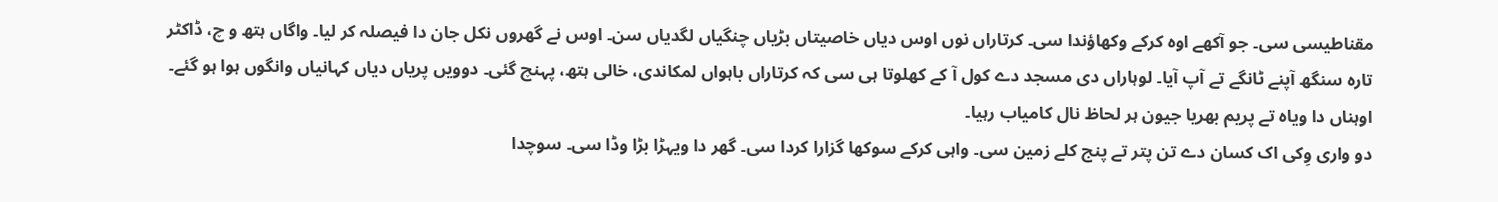مقناطیسی سی۔ جو آکھے اوہ کرکے وکھاؤندا سی۔ کرتاراں نوں اوس دیاں خاصیتاں بڑیاں چنگیاں لگدیاں سن۔ اوس نے گھروں نکل جان دا فیصلہ کر لیا۔ واگاں ہتھ و چ، ڈاکٹر تارہ سنگھ آپنے ٹانگے تے آپ آیا۔ لوہاراں دی مسجد دے کول آ کے کھلوتا ہی سی کہ کرتاراں باہواں لمکاندی، خالی ہتھ، پہنچ گئی۔ دوویں پریاں دیاں کہانیاں وانگوں ہوا ہو گئے۔ اوہناں دا ویاہ تے پریم بھریا جیون ہر لحاظ نال کامیاب رہیا۔
دو واری وِکی اک کسان دے تن پتر تے پنج کلے زمین سی۔ واہی کرکے سوکھا گزارا کردا سی۔ گھر دا ویہڑا بڑا وڈا سی۔ سوچدا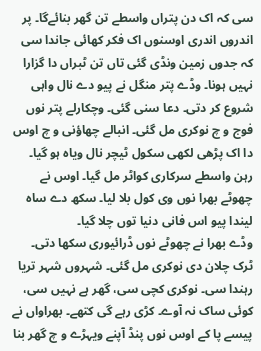سی کہ اک دن پتراں واسطے تن گھر بنائےگا۔ پر اندروں اندری اوسنوں اک فکر کھائی جاندا سی کہ جدوں زمین ونڈی گئی تاں تن ٹبراں دا گزارا نہیں ہونا۔ وڈے پتر منگل نے پیو دے نال واہی شروع کر دتی۔ دعا سنی گئی۔ وچکارلے پتر نوں فوج و چ نوکری مل گئی۔ انبالے چھاؤنی و چ اوس دا اک پڑھی لکھی سکول ٹیچر نال ویاہ ہو گیا۔ رہن واسطے سرکاری کواٹر مل گیا۔ اوس نے چھوٹے بھرا نوں وی کول بلا لیا۔ سکھ دے ساہ لیندا پیو اس فانی دنیا توں چلا گیا۔
وڈے بھرا نے چھوٹے نوں ڈرائیوری سکھا دتی۔ ٹرک چلان دی نوکری مل گئی۔ شہروں شہر تریا رہندا سی۔ نوکری کچی سی، گھر ہے نہیں سی، کوئی ساک نہ آوے۔ کڑی رہے گی کتھے۔ بھراواں نے پیسے پا کے اوس نوں پنڈ آپنے ویہڑے و چ گھر بنا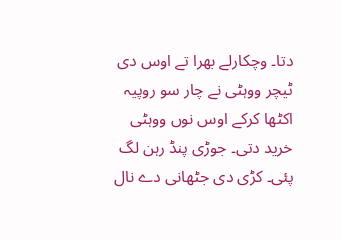دتا۔ وچکارلے بھرا تے اوس دی ٹیچر ووہٹی نے چار سو روپیہ اکٹھا کرکے اوس نوں ووہٹی خرید دتی۔ جوڑی پنڈ رہن لگ پئی۔ کڑی دی جٹھانی دے نال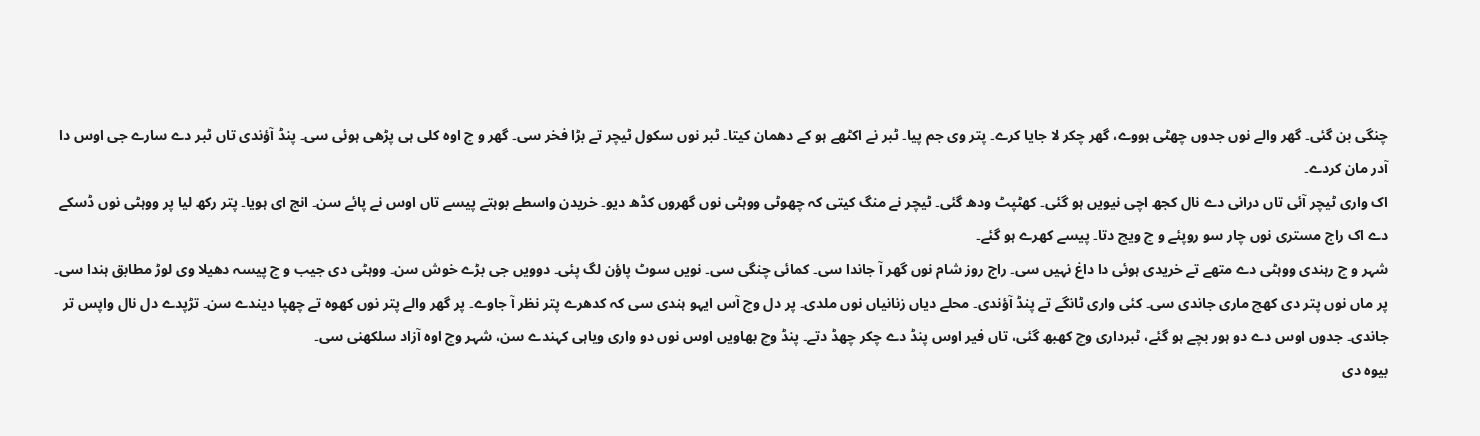چنگی بن گئی۔ گھر والے نوں جدوں چھٹی ہووے، گھر چکر لا جایا کرے۔ پتر وی جم پیا۔ ٹبر نے اکٹھے ہو کے دھمان کیتا۔ ٹبر نوں سکول ٹیچر تے بڑا فخر سی۔ گھر و چ اوہ کلی ہی پڑھی ہوئی سی۔ پنڈ آؤندی تاں ٹبر دے سارے جی اوس دا آدر مان کردے۔
اک واری ٹیچر آئی تاں درانی دے نال کجھ اچی نیویں ہو گئی۔ کھٹپٹ ودھ گئی۔ ٹیچر نے منگ کیتی کہ چھوٹی ووہٹی نوں گھروں کڈھ دیو۔ خریدن واسطے بوہتے پیسے تاں اوس نے پائے سن۔ انج ای ہویا۔ پتر رکھ لیا پر ووہٹی نوں ڈسکے دے اک راج مستری نوں چار سو روپئے و چ ویچ دتا۔ پیسے کھرے ہو گئے۔
شہر و چ رہندی ووہٹی دے متھے تے خریدی ہوئی دا داغ نہیں سی۔ راج روز شام نوں گھر آ جاندا سی۔ کمائی چنگی سی۔ نویں سوٹ پاؤن لگ پئی۔ دوویں جی بڑے خوش سن۔ ووہٹی دی جیب و چ پیسہ دھیلا وی لوڑ مطابق ہندا سی۔ پر ماں نوں پتر دی کھچ ماری جاندی سی۔ کئی واری ٹانگے تے پنڈ آؤندی۔ محلے دیاں زنانیاں نوں ملدی۔ پر دل وچ آس ایہو ہندی سی کہ کدھرے پتر نظر آ جاوے۔ پر گھر والے پتر نوں کھوہ تے چھپا دیندے سن۔ تڑپدے دل نال واپس تر جاندی۔ جدوں اوس دے دو ہور بچے ہو گئے، ٹبرداری وچ کھبھ گئی، تاں فیر اوس پنڈ دے چکر چھڈ دتے۔ پنڈ وچ بھاویں اوس نوں دو واری ویاہی کہندے سن، شہر وچ اوہ آزاد سلکھنی سی۔
بیوہ دی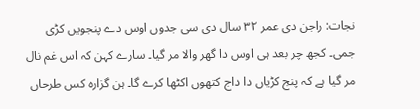نجات: راجن دی عمر ٣٢ سال دی سی جدوں اوس دے پنجویں کڑی جمی۔ کجھ چر بعد ہی اوس دا گھر والا مر گیا۔ سارے کہن کہ اس غم نال مر گیا ہے کہ پنج کڑیاں دا داج کتھوں اکٹھا کرے گا۔ ہن گزارہ کس طرحاں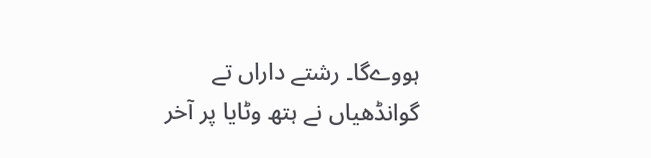ہووےگا۔ رشتے داراں تے گوانڈھیاں نے ہتھ وٹایا پر آخر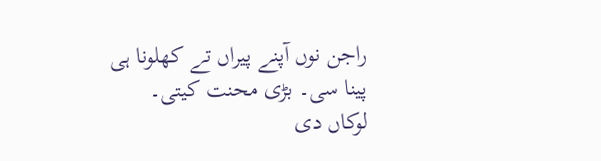راجن نوں آپنے پیراں تے کھلونا ہی پینا سی۔ بڑی محنت کیتی۔
لوکاں دی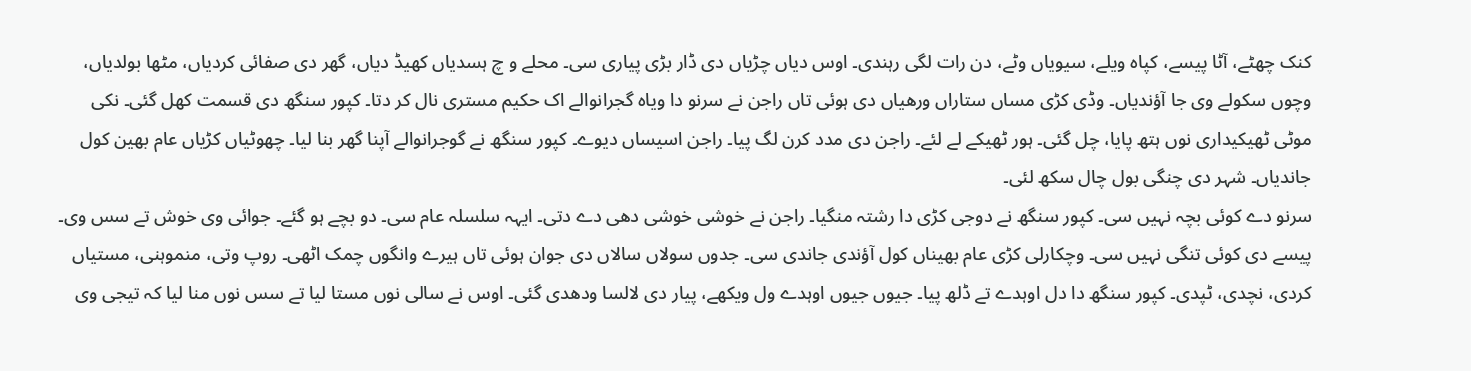کنک چھٹے، آٹا پیسے، کپاہ ویلے، سیویاں وٹے، دن رات لگی رہندی۔ اوس دیاں چڑیاں دی ڈار بڑی پیاری سی۔ محلے و چ ہسدیاں کھیڈ دیاں، گھر دی صفائی کردیاں، مٹھا بولدیاں، وچوں سکولے وی جا آؤندیاں۔ وڈی کڑی مساں ستاراں ورھیاں دی ہوئی تاں راجن نے سرنو دا ویاہ گجرانوالے اک حکیم مستری نال کر دتا۔ کپور سنگھ دی قسمت کھل گئی۔ نکی موٹی ٹھیکیداری نوں ہتھ پایا، چل گئی۔ ہور ٹھیکے لے لئے۔ راجن دی مدد کرن لگ پیا۔ راجن اسیساں دیوے۔ کپور سنگھ نے گوجرانوالے آپنا گھر بنا لیا۔ چھوٹیاں کڑیاں عام بھین کول جاندیاں۔ شہر دی چنگی بول چال سکھ لئی۔
سرنو دے کوئی بچہ نہیں سی۔ کپور سنگھ نے دوجی کڑی دا رشتہ منگیا۔ راجن نے خوشی خوشی دھی دے دتی۔ ایہہ سلسلہ عام سی۔ دو بچے ہو گئے۔ جوائی وی خوش تے سس وی۔ پیسے دی کوئی تنگی نہیں سی۔ وچکارلی کڑی عام بھیناں کول آؤندی جاندی سی۔ جدوں سولاں سالاں دی جوان ہوئی تاں ہیرے وانگوں چمک اٹھی۔ روپ وتی، منموہنی، مستیاں کردی، نچدی، ٹپدی۔ کپور سنگھ دا دل اوہدے تے ڈلھ پیا۔ جیوں جیوں اوہدے ول ویکھے، پیار دی لالسا ودھدی گئی۔ اوس نے سالی نوں مستا لیا تے سس نوں منا لیا کہ تیجی وی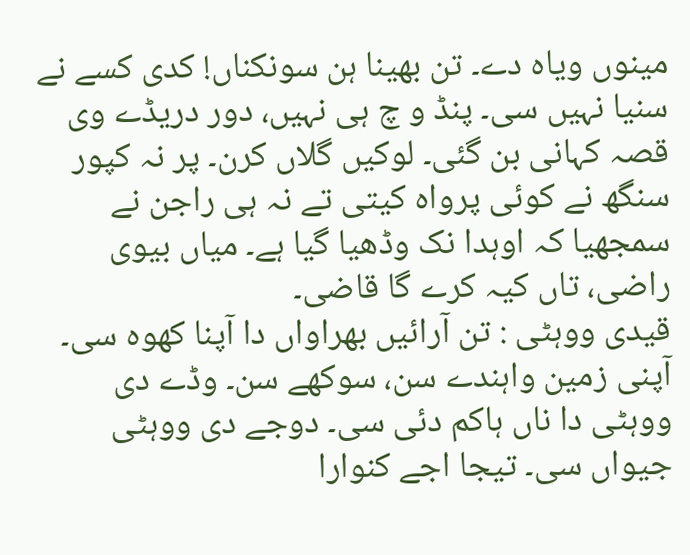مینوں ویاہ دے۔ تن بھینا ہن سونکناں! کدی کسے نے سنیا نہیں سی۔ پنڈ و چ ہی نہیں، دور دریڈے وی قصہ کہانی بن گئی۔ لوکیں گلاں کرن۔ پر نہ کپور سنگھ نے کوئی پرواہ کیتی تے نہ ہی راجن نے سمجھیا کہ اوہدا نک وڈھیا گیا ہے۔ میاں بیوی راضی، تاں کیہ کرے گا قاضی۔
قیدی ووہٹی : تن آرائیں بھراواں دا آپنا کھوہ سی۔ آپنی زمین واہندے سن، سوکھے سن۔ وڈے دی ووہٹی دا ناں ہاکم دئی سی۔ دوجے دی ووہٹی جیواں سی۔ تیجا اجے کنوارا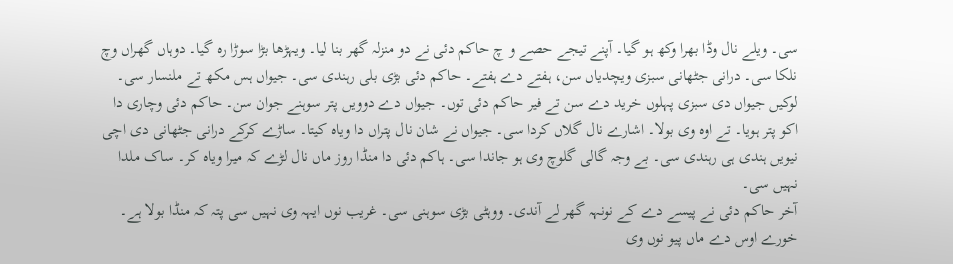سی۔ ویلے نال وڈا بھرا وکھ ہو گیا۔ آپنے تیجے حصے و چ حاکم دئی نے دو منزلہ گھر بنا لیا۔ ویہڑھا بڑا سوڑا رہ گیا۔ دوہاں گھراں وچ نلکا سی۔ درانی جٹھانی سبزی ویچدیاں سن، ہفتے دے ہفتے۔ حاکم دئی بڑی بلی رہندی سی۔ جیواں ہس مکھ تے ملنسار سی۔ لوکیں جیواں دی سبزی پہلوں خرید دے سن تے فیر حاکم دئی توں۔ جیواں دے دوویں پتر سوہنے جوان سن۔ حاکم دئی وچاری دا اکو پتر ہویا۔ تے اوہ وی بولا۔ اشارے نال گلاں کردا سی۔ جیواں نے شان نال پتراں دا ویاہ کیتا۔ ساڑے کرکے درانی جٹھانی دی اچی نیویں ہندی ہی رہندی سی۔ بے وجہ گالی گلوچ وی ہو جاندا سی۔ ہاکم دئی دا منڈا روز ماں نال لڑے کہ میرا ویاہ کر۔ ساک ملدا نہیں سی۔
آخر حاکم دئی نے پیسے دے کے نونہہ گھر لے آندی۔ ووہٹی بڑی سوہنی سی۔ غریب نوں ایہہ وی نہیں سی پتہ کہ منڈا بولا ہے۔ خورے اوس دے ماں پیو نوں وی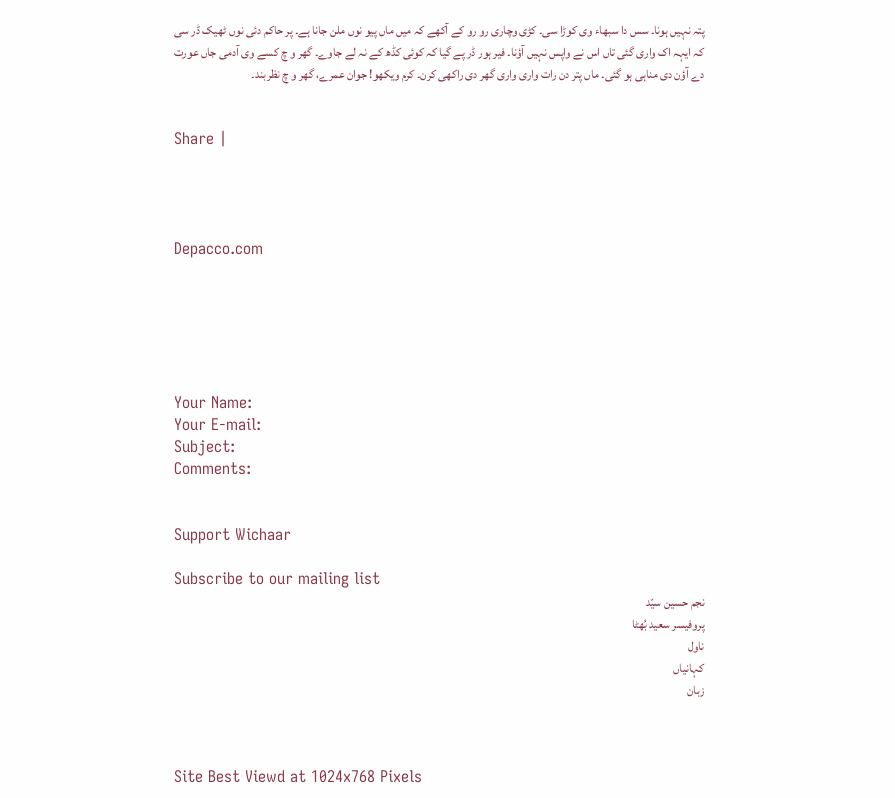پتہ نہیں ہونا۔ سس دا سبھاء وی کوڑا سی۔ کڑی وچاری رو رو کے آکھے کہ میں ماں پیو نوں ملن جانا ہے۔ پر حاکم دئی نوں ٹھیک ڈر سی کہ ایہہ اک واری گئی تاں اس نے واپس نہیں آؤنا۔ فیر ہور ڈر پے گیا کہ کوئی کڈھ کے نہ لے جاوے۔ گھر و چ کسے وی آدمی جاں عورت دے آؤن دی مناہی ہو گئی۔ ماں پتر دن رات واری واری گھر دی راکھی کرن۔ کرم ویکھو! جوان عمرے، گھر و چ نظربند۔


Share |




Depacco.com






Your Name:
Your E-mail:
Subject:
Comments:


Support Wichaar

Subscribe to our mailing list
نجم حسین سیّد
پروفیسر سعید بُھٹا
ناول
کہانیاں
زبان



Site Best Viewd at 1024x768 Pixels